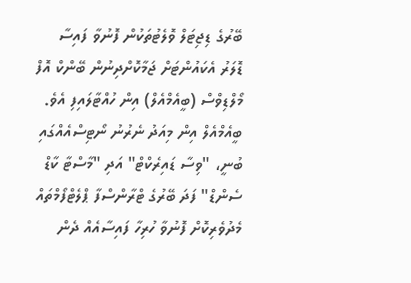ބޭރުގެ ޑިޖިޓަލް ވޮލެޓުތަކުން ފޮނުވާ ފައިސާ ޑޮލަރު އެކައުންޓަށް ޖަމާކޮށްދިނުން ބޭންކް އޮފް މޯލްޑިވްސް (ބީއެމްއެލް) އިން ހުއްޓާލައިފި އެވެ.
ބީއެމްއެލް އިން މިއަދު ނެރުނު ނޯޓިސްއެއްގައި ބުނީ، "ވިސާ ޑައިރެކްޓް" އަދި "މާސްޓާ ކާޑް ސެންޑް" ފަދަ ބޭރުގެ ޓްރާންސްފާ ޕްލެޓްފޯމްތައް މެދުވެރިކޮށް ފޮނުވާ ހުރިހާ ފައިސާއެއް ދެން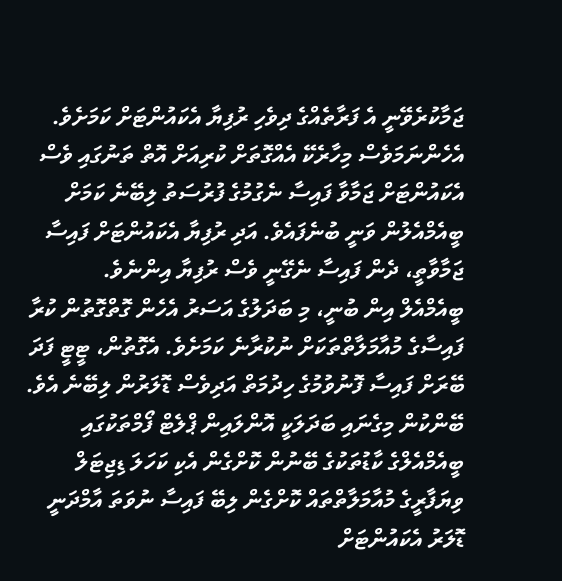ޖަމާކުރެވޭނީ އެ ފަރާތެއްގެ ދިވެހި ރުފިޔާ އެކައުންޓަށް ކަމަށެވެ.
އެހެންނަމަވެސް މިހާރެކޭ އެއްގޮތަށް ކުރިއަށް އޮތް ތަނުގައި ވެސް އެކައުންޓަށް ޖަމާވާ ފައިސާ ނެގުމުގެ ފުރުސަތު ލިބޭނެ ކަމަށް ބީއެމްއެލުން ވަނީ ބުނެފައެވެ. އަދި ރުފިޔާ އެކައުންޓަށް ފައިސާ ޖަމާވާތީ، ދެން ފައިސާ ނެގޭނީ ވެސް ރުފިޔާ އިންނެވެ.
ބީއެމްއެލް އިން ބުނީ، މި ބަދަލުގެ އަސަރު އެހެން ގޮތްގޮތުން ކުރާ ފައިސާގެ މުއާމަލާތްތަކަށް ނުކުރާނެ ކަމަށެވެ. އެގޮތުން، ޓީޓީ ފަދަ ބޭރަށް ފައިސާ ފޮނުވުމުގެ ހިދުމަތް އަދިވެސް ޑޮލަރުން ލިބޭނެ އެވެ.
ބޭންކުން މިގެނައި ބަދަލަކީ އޮންލައިން ޕްލެޓް ފޯމްތަކުގައި ބީއެމްއެލްގެ ކާޑުތަކުގެ ބޭނުން ކޮށްގެން އެކި ކަހަލަ ޑިޖިޓަލް ވިޔަފާރީގެ މުއާމަލާތްތައް ކޮށްގެން ލިބޭ ފައިސާ ނުވަތަ އާމްދަނީ ޑޮލަރު އެކައުންޓަށް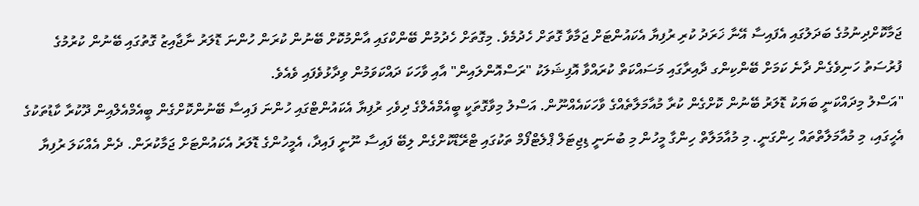ޖަމާކޮށްދިނުމުގެ ބަދަލުގައި އެފައިސާ އޭނާ ޚަރަދު ކުރި ރުފިޔާ އެކައުންޓަށް ޖަމާވާ ގޮތަށް ހެދުމެވެ. މިގޮތަށް ހެދުމުން ބޭންކްގައި އާންމުކޮށް ބޭނުން ކުރަން ހުންނަ ޑޮލަރު ނާޖާއިޒު ގޮތުގައި ބޭނުން ކުރުމުގެ ފުރުސަތު ހަނިވެގެން ދާނެ ކަމަށް ބޭންކިންގ ދާއިރާގައި މަސައްކަތް ކުރައްވާ އޮފިޝަލަކު "ރަސްއޮންލައިން" އާއި ވާހަކަ ދައްކަވަމުން ވިދާޅުވެފައި ވެއެވެ.
"އަސްލު މިދައްކަނީ ބަޔަކު ޑޮލަރު ބޭނުން ކޮށްގެން ކުރާ މުއާމަލާތެއްގެ ވާހަކައެއްނޫން. އަސްލު މިވާގޮތަކީ ބީއެމްއެލްގެ ދިވެހި ރުފިޔާ އެކައުންޓްގައި ހުންނަ ފައިސާ ބޭނުންކޮށްގެން ބީއެމްއެލްއިން ދޫކުރާ ކާޑުތަކުގެ އެހީގައި، މި މުއާމަލާތްތައް ހިންގަނީ. މި މުއާމަލާތް ހިންގާ މީހުން މި ބުނަނީ ޑިޖިޓަލް ޕްލެޓްފޯމް ތަކުގައި ޓްރޭޑްކޮށްގެން ލިބޭ ފައިސާ ނޫނީ ފައިދާ، އެމީހުންގެ ޑޮލަރު އެކައުންޓަށް ޖަމާކުރަން. ދެން އެއްކަލަ ރުފިޔާ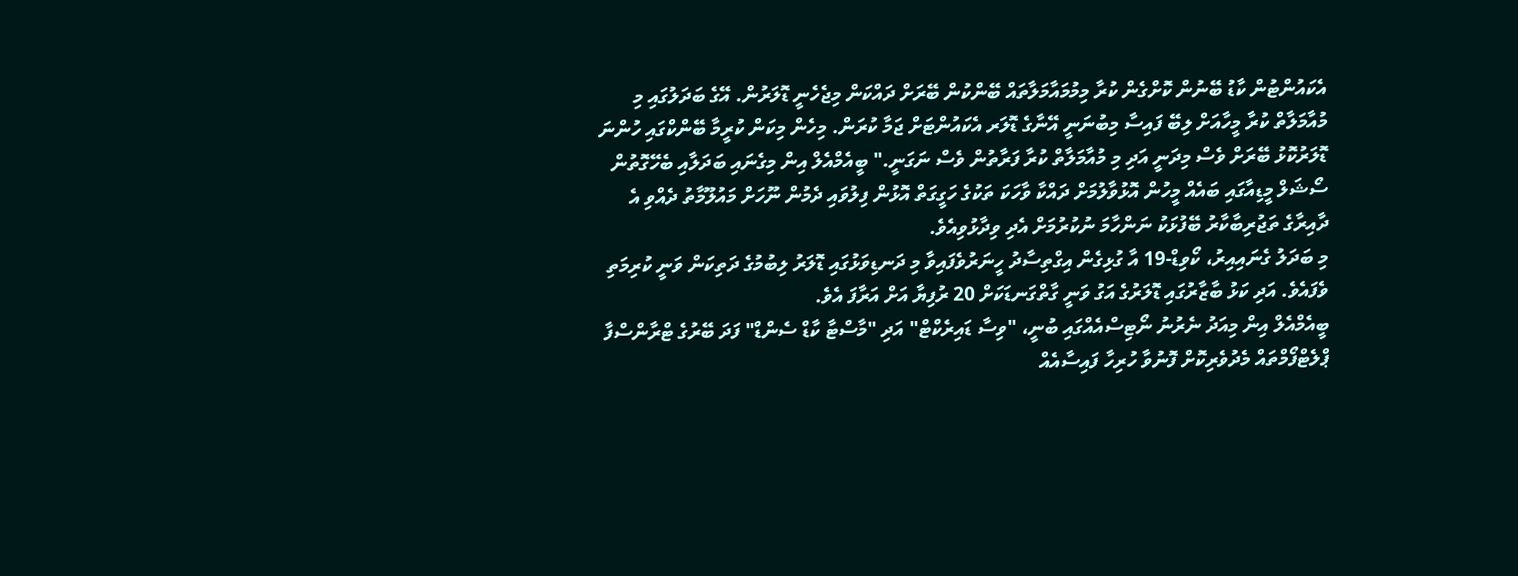އެކައުންޓުން ކާޑު ބޭނުން ކޮށްގެން ކުރާ މިމުމައާމަލާތައް ބޭންކުން ބޭރަށް ދައްކަން މިޖެހެނީ ޑޮލަރުން. އޭގެ ބަދަލުގައި މި މުއާމަލާތް ކުރާ މީހާއަށް ލިބޭ ފައިސާ މިބުނަނީ އޭނާގެ ޑޮލަރ އެކައުންޓަށް ޖަމާ ކުރަން. މިހެން މިކަން ކުރީމާ ބޭންކްގައި ހުންނަ ޑޮލަރުކޮޅު ބޭރަށް ވެސް މިދަނީ އަދި މި މުއާމަލާތް ކުރާ ފަރާތުން ވެސް ނަގަނީ." ބީއެމްއެލް އިން މިގެނައި ބަދަލާއި ބެހޭގޮތުން ސޯޝަލް މީޑިއާގައި ބައެއް މީހުން އޮޅުވާލުމަށް ދައްކާ ވާހަކަ ތަކުގެ ހަގީގަތް އޮޅުން ފިލުވައި ދެމުން ނޫހަށް މައުލޫމާތު ދެއްވި އެ ދާއިރާގެ ތަޖުރިބާކާރު ބޭފުޅަކު ނަންހާމަ ނުކުރުމަށް އެދި ވިދާޅުވިއެވެ.
މި ބަދަލު ގެނައިއިރު، ކޯވިޑް-19 އާ ގުޅިގެން އިގްތިސާދު ހީނަރުވެފައިވާ މި ދަނޑިވަޅުގައި ޑޮލަރު ލިބުމުގެ ދަތިކަން ވަނީ ކުރިމަތި ވެފައެވެ. އަދި ކަޅު ބާޒާރުގައި ޑޮލަރުގެ އަގު ވަނީ ގާތްގަނޑަކަށް 20 ރުފިޔާ އަށް އަރާފަ އެވެ.
ބީއެމްއެލް އިން މިއަދު ނެރުނު ނޯޓިސްއެއްގައި ބުނީ، "ވިސާ ޑައިރެކްޓް" އަދި "މާސްޓާ ކާޑް ސެންޑް" ފަދަ ބޭރުގެ ޓްރާންސްފާ ޕްލެޓްފޯމްތައް މެދުވެރިކޮށް ފޮނުވާ ހުރިހާ ފައިސާއެއް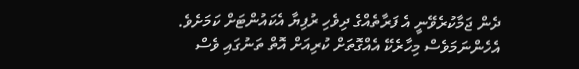ދެން ޖަމާކުރެވޭނީ އެ ފަރާތެއްގެ ދިވެހި ރުފިޔާ އެކައުންޓަށް ކަމަށެވެ.
އެހެންނަމަވެސް މިހާރެކޭ އެއްގޮތަށް ކުރިއަށް އޮތް ތަނުގައި ވެސް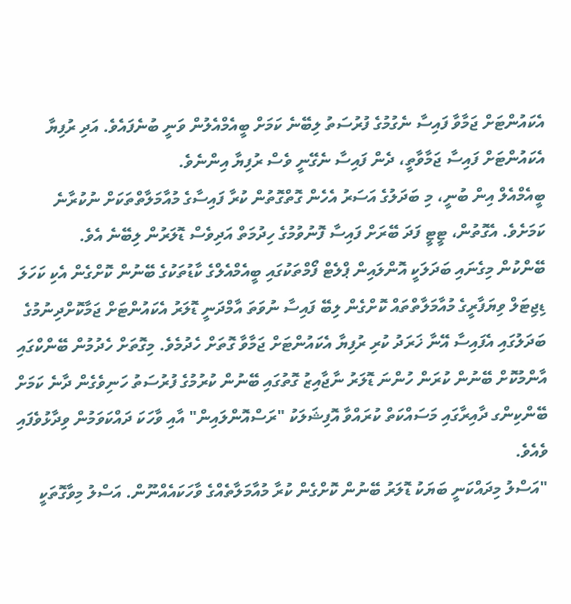އެކައުންޓަށް ޖަމާވާ ފައިސާ ނެގުމުގެ ފުރުސަތު ލިބޭނެ ކަމަށް ބީއެމްއެލުން ވަނީ ބުނެފައެވެ. އަދި ރުފިޔާ އެކައުންޓަށް ފައިސާ ޖަމާވާތީ، ދެން ފައިސާ ނެގޭނީ ވެސް ރުފިޔާ އިންނެވެ.
ބީއެމްއެލް އިން ބުނީ، މި ބަދަލުގެ އަސަރު އެހެން ގޮތްގޮތުން ކުރާ ފައިސާގެ މުއާމަލާތްތަކަށް ނުކުރާނެ ކަމަށެވެ. އެގޮތުން، ޓީޓީ ފަދަ ބޭރަށް ފައިސާ ފޮނުވުމުގެ ހިދުމަތް އަދިވެސް ޑޮލަރުން ލިބޭނެ އެވެ.
ބޭންކުން މިގެނައި ބަދަލަކީ އޮންލައިން ޕްލެޓް ފޯމްތަކުގައި ބީއެމްއެލްގެ ކާޑުތަކުގެ ބޭނުން ކޮށްގެން އެކި ކަހަލަ ޑިޖިޓަލް ވިޔަފާރީގެ މުއާމަލާތްތައް ކޮށްގެން ލިބޭ ފައިސާ ނުވަތަ އާމްދަނީ ޑޮލަރު އެކައުންޓަށް ޖަމާކޮށްދިނުމުގެ ބަދަލުގައި އެފައިސާ އޭނާ ޚަރަދު ކުރި ރުފިޔާ އެކައުންޓަށް ޖަމާވާ ގޮތަށް ހެދުމެވެ. މިގޮތަށް ހެދުމުން ބޭންކްގައި އާންމުކޮށް ބޭނުން ކުރަން ހުންނަ ޑޮލަރު ނާޖާއިޒު ގޮތުގައި ބޭނުން ކުރުމުގެ ފުރުސަތު ހަނިވެގެން ދާނެ ކަމަށް ބޭންކިންގ ދާއިރާގައި މަސައްކަތް ކުރައްވާ އޮފިޝަލަކު "ރަސްއޮންލައިން" އާއި ވާހަކަ ދައްކަވަމުން ވިދާޅުވެފައި ވެއެވެ.
"އަސްލު މިދައްކަނީ ބަޔަކު ޑޮލަރު ބޭނުން ކޮށްގެން ކުރާ މުއާމަލާތެއްގެ ވާހަކައެއްނޫން. އަސްލު މިވާގޮތަކީ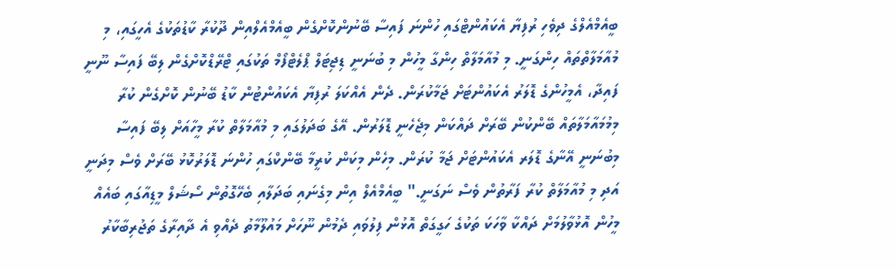ބީއެމްއެލްގެ ދިވެހި ރުފިޔާ އެކައުންޓްގައި ހުންނަ ފައިސާ ބޭނުންކޮށްގެން ބީއެމްއެލްއިން ދޫކުރާ ކާޑުތަކުގެ އެހީގައި، މި މުއާމަލާތްތައް ހިންގަނީ. މި މުއާމަލާތް ހިންގާ މީހުން މި ބުނަނީ ޑިޖިޓަލް ޕްލެޓްފޯމް ތަކުގައި ޓްރޭޑްކޮށްގެން ލިބޭ ފައިސާ ނޫނީ ފައިދާ، އެމީހުންގެ ޑޮލަރު އެކައުންޓަށް ޖަމާކުރަން. ދެން އެއްކަލަ ރުފިޔާ އެކައުންޓުން ކާޑު ބޭނުން ކޮށްގެން ކުރާ މިމުމައާމަލާތައް ބޭންކުން ބޭރަށް ދައްކަން މިޖެހެނީ ޑޮލަރުން. އޭގެ ބަދަލުގައި މި މުއާމަލާތް ކުރާ މީހާއަށް ލިބޭ ފައިސާ މިބުނަނީ އޭނާގެ ޑޮލަރ އެކައުންޓަށް ޖަމާ ކުރަން. މިހެން މިކަން ކުރީމާ ބޭންކްގައި ހުންނަ ޑޮލަރުކޮޅު ބޭރަށް ވެސް މިދަނީ އަދި މި މުއާމަލާތް ކުރާ ފަރާތުން ވެސް ނަގަނީ." ބީއެމްއެލް އިން މިގެނައި ބަދަލާއި ބެހޭގޮތުން ސޯޝަލް މީޑިއާގައި ބައެއް މީހުން އޮޅުވާލުމަށް ދައްކާ ވާހަކަ ތަކުގެ ހަގީގަތް އޮޅުން ފިލުވައި ދެމުން ނޫހަށް މައުލޫމާތު ދެއްވި އެ ދާއިރާގެ ތަޖުރިބާކާރު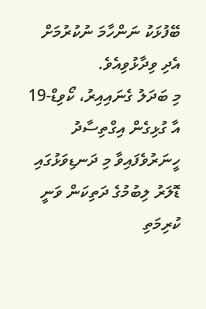ބޭފުޅަކު ނަންހާމަ ނުކުރުމަށް އެދި ވިދާޅުވިއެވެ.
މި ބަދަލު ގެނައިއިރު، ކޯވިޑް-19 އާ ގުޅިގެން އިގްތިސާދު ހީނަރުވެފައިވާ މި ދަނޑިވަޅުގައި ޑޮލަރު ލިބުމުގެ ދަތިކަން ވަނީ ކުރިމަތި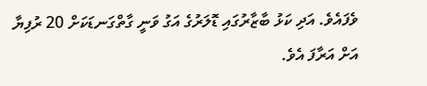ވެފައެވެ. އަދި ކަޅު ބާޒާރުގައި ޑޮލަރުގެ އަގު ވަނީ ގާތްގަނޑަކަށް 20 ރުފިޔާ އަށް އަރާފަ އެވެ.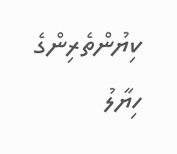ކިޔުންތެރިންގެ ހިޔާލު